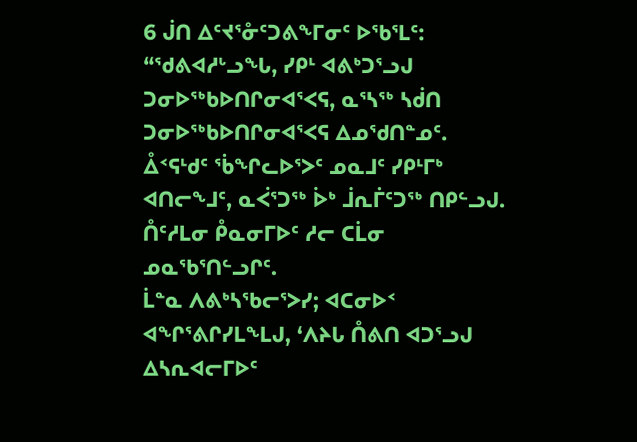6 ᒎᑎ ᐃᑦᔪᕐᓁᑦᑐᕕᖕᒥᓂᑦ ᐅᖃᕐᒪᑦ: “ᖁᕕᐊᓱᒡᓗᖓ, ᓯᑭᒻ ᐊᕕᒃᑐᕐᓗᒍ ᑐᓂᐅᖅᑲᐅᑎᒋᓂᐊᕐᐸᕋ, ᓇᕐᓴᖅ ᓴᑰᑎ ᑐᓂᐅᖅᑲᐅᑎᒋᓂᐊᕐᐸᕋ ᐃᓄᖁᑎᓐᓄᑦ.
ᐂᑉᕋᒻᑯᑦ ᖄᖏᓚᐅᕐᐳᑦ ᓄᓇᒧᑦ ᓯᑭᒻᒥᒃ ᐊᑎᓕᖕᒧᑦ, ᓇᐹᕐᑐᖅ ᐆᒃ ᒨᕆᒦᑦᑐᖅ ᑎᑭᓪᓗᒍ. ᑍᑦᓱᒪᓂ ᑬᓇᓂᒥᐅᑦ ᓱᓕ ᑕᒫᓂ ᓄᓇᖃᕐᑎᓪᓗᒋᑦ.
ᒫᓐᓇ ᐱᕕᒃᓴᖃᓕᕐᐳᓯ; ᐊᑕᓂᐅᑉ ᐊᖏᕐᕕᒋᓯᒪᖕᒪᒍ, ‘ᐱᔨᒐ ᑍᕕᑎ ᐊᑐᕐᓗᒍ ᐃᓴᕆᐊᓕᒥᐅᑦ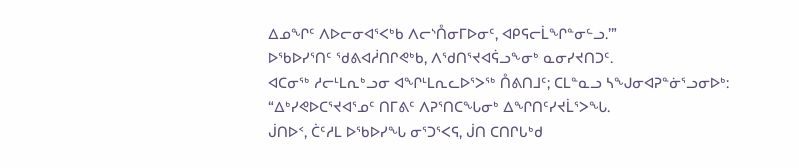ᐃᓄᖏᑦ ᐱᐅᓕᓂᐊᕐᐸᒃᑲ ᐱᓕᔅᑍᓂᒥᐅᓂᑦ, ᐊᑭᕋᓕᒫᖏᓐᓂᓪᓗ.’”
ᐅᖃᐅᓯᕐᑎᑦ ᖁᕕᐊᓲᑎᒋᕙᒃᑲ, ᐱᖁᑎᕐᔪᐊᕌᓗᖕᓂᒃ ᓇᓂᓯᔪᑎᑐᑦ.
ᐊᑕᓂᖅ ᓱᓕᒻᒪᕆᒃᓗᓂ ᐊᖏᒻᒪᕆᓚᐅᕐᐳᖅ ᑍᕕᑎᒧᑦ; ᑕᒪᓐᓇᓗ ᓴᖑᓂᐊᕈᓐᓃᕐᓗᓂᐅᒃ: “ᐃᒃᓯᕙᐅᑕᕐᔪᐊᕐᓄᑦ ᑎᒥᕕᑦ ᐱᕈᕐᑎᑕᖓᓂᒃ ᐃᖏᑎᑦᓯᔪᒫᕐᐳᖓ.
ᒎᑎᐅᑉ, ᑖᑦᓱᒪ ᐅᖃᐅᓯᖓ ᓂᕐᑐᕐᐸᕋ, ᒎᑎ ᑕᑎᒋᒐᒃᑯ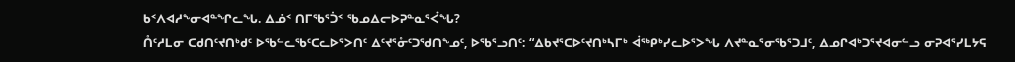ᑲᑉᐱᐊᓱᖕᓂᐊᓐᖏᓚᖓ. ᐃᓅᑉ ᑎᒥᖃᕐᑑᑉ ᖃᓄᐃᓕᐅᕈᓐᓇᕐᐹᖓ?
ᑍᑦᓱᒪᓂ ᑕᑯᑎᑦᔪᑎᒃᑯᑦ ᐅᖃᓪᓚᖃᑦᑕᓚᐅᕐᐳᑎᑦ ᐃᑦᔪᕐᓁᑦᑐᖁᑎᖕᓄᑦ, ᐅᖃᕐᓗᑎᑦ: “ᐃᑲᔪᕐᑕᐅᑦᔪᑎᒃᓴᒥᒃ ᐋᖅᑭᒃᓯᓚᐅᕐᐳᖓ ᐱᔪᓐᓇᕐᓂᖃᕐᑐᒧᑦ, ᐃᓄᒋᐊᒃᑐᕐᔪᐊᓂᓪᓗ ᓂᕈᐊᕐᓯᒪᔭᕋ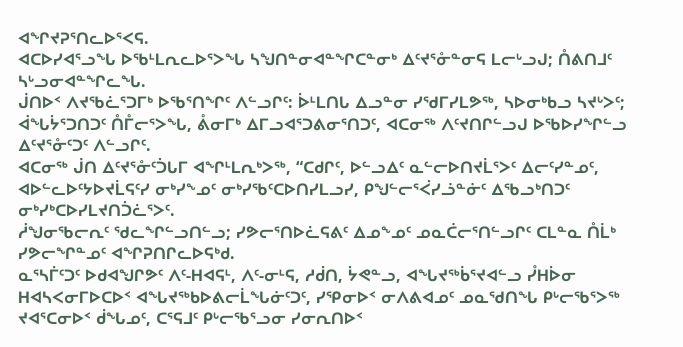ᐊᖏᔪᕈᕐᑎᓚᐅᕐᐸᕋ.
ᐊᑕᐅᓯᐊᕐᓗᖓ ᐅᖃᒻᒪᕆᓚᐅᕐᐳᖓ ᓴᖑᑎᓐᓂᐊᓐᖏᑕᓐᓂᒃ ᐃᑦᔪᕐᓁᓐᓂᕋ ᒪᓕᒡᓗᒍ; ᑍᕕᑎᒧᑦ ᓴᒡᓗᓂᐊᓐᖏᓚᖓ.
ᒎᑎᐅᑉ ᐱᔪᖃᓛᕐᑐᒥᒃ ᐅᖃᕐᑎᖏᑦ ᐱᓪᓗᒋᑦ: ᐆᒻᒪᑎᒐ ᐃᓗᓐᓂ ᓯᖁᒥᓯᒪᕗᖅ, ᓴᐅᓂᒃᑲᓗ ᓴᔪᒡᐳᑦ; ᐋᖓᔮᕐᑐᑎᑐᑦ ᑍᒤᓕᕐᐳᖓ, ᕔᓂᒥᒃ ᐃᒥᓗᐊᕐᑐᕕᓂᕐᑎᑐᑦ, ᐊᑕᓂᖅ ᐱᑦᔪᑎᒋᓪᓗᒍ ᐅᖃᐅᓯᖏᓪᓗ ᐃᑦᔪᕐᓁᑦᑐᑦ ᐱᓪᓗᒋᑦ.
ᐊᑕᓂᖅ ᒎᑎ ᐃᑦᔪᕐᓁᑦᑑᒐᒥ ᐊᖏᒻᒪᕆᒃᐳᖅ, “ᑕᑯᒋᑦ, ᐅᓪᓗᐃᑦ ᓇᓪᓕᐅᑎᔪᒫᕐᐳᑦ ᐃᓕᑦᓯᓐᓄᑦ, ᐊᐅᓪᓚᐅᑦᔭᐅᔪᒫᕋᑦᓯ ᓂᒃᓯᖕᓄᑦ ᓂᒃᓯᖃᑦᑕᐅᑎᓯᒪᓗᓯ, ᑭᖑᓪᓕᕐᐹᓯᓘᓐᓃᑦ ᐃᖃᓗᒃᑎᑐᑦ ᓂᒃᓯᒃᑕᐅᓯᒪᔪᑎᑑᓛᕐᐳᑦ.
ᓲᖑᓂᖃᓕᕆᑦ ᖁᓚᖏᓪᓗᑎᓪᓗ; ᓯᕗᓕᕐᑎᐅᓛᕋᕕᑦ ᐃᓄᖕᓄᑦ ᓄᓇᑖᓕᕐᑎᓪᓗᒋᑦ ᑕᒪᓐᓇ ᑍᒫᒃ ᓯᕗᓕᖏᓐᓄᑦ ᐊᖏᕈᑎᒋᓚᐅᕋᒃᑯ.
ᓇᕐᓴᒦᑦᑐᑦ ᐅᑯᐊᖑᒋᕗᑦ ᐱᑦ-ᕼᐊᕋᒻ, ᐱᑦ-ᓂᒻᕋ, ᓱᑰᑎ, ᔮᕙᓐᓗ, ᐊᖓᔪᖅᑳᕐᔪᐊᓪᓗ ᓮᕼᐆᓂ ᕼᐊᓴᐸᓂᒥᐅᑕᐅᑉ ᐊᖓᔪᖅᑲᐅᕕᓕᒫᖓᓃᑦᑐᑦ, ᓯᕿᓂᐅᑉ ᓂᐱᕕᐊᓄᑦ ᓄᓇᖁᑎᖓ ᑭᒡᓕᖃᕐᐳᖅ ᔪᐊᕐᑕᓂᐅᑉ ᑰᖓᓄᑦ, ᑕᕐᕋᒧᑦ ᑭᒡᓕᖃᕐᓗᓂ ᓯᓂᕆᑎᐅᑉ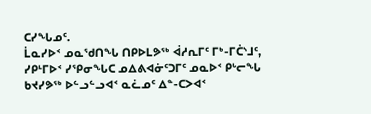ᑕᓯᖓᓄᑦ.
ᒫᓇᓯᐅᑉ ᓄᓇᖁᑎᖓ ᑎᑭᐅᒪᕗᖅ ᐋᓱᕆᒥᑦ ᒥᒃ-ᒥᑖᔅᒧᑦ, ᓯᑭᒻᒥᐅᑉ ᓯᕿᓂᖓᑕ ᓄᐃᕕᐊᓃᑦᑐᒥᑦ ᓄᓇᐅᑉ ᑭᒡᓕᖓ ᑲᔪᓯᕗᖅ ᐅᓪᓗᓪᓗᐊᑉ ᓇᓛᓄᑦ ᐃᓐ-ᑕᐳᐊᑉ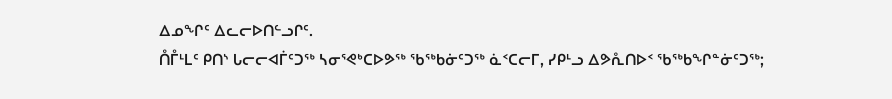ᐃᓄᖏᑦ ᐃᓚᓕᐅᑎᓪᓗᒋᑦ.
ᑍᒤᒻᒪᑦ ᑭᑎᔅ ᒐᓕᓕᐊᒦᑦᑐᖅ ᓴᓂᕐᕙᒃᑕᐅᕗᖅ ᖃᖅᑲᓃᑦᑐᖅ ᓈᑉᑕᓕᒥ, ᓯᑭᒻᓗ ᐃᕗᕅᑎᐅᑉ ᖃᖅᑲᖏᓐᓃᑦᑐᖅ;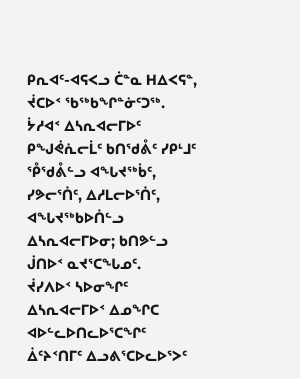ᑭᕆᐊᑦ-ᐊᕋᐸᓗ ᑖᓐᓇ ᕼᐃᐸᕋᓐ, ᔫᑕᐅᑉ ᖃᖅᑲᖏᓐᓃᑦᑐᖅ.
ᔮᓱᐊᑉ ᐃᓴᕆᐊᓕᒥᐅᑦ ᑭᖑᕚᕇᓕᒫᑦ ᑲᑎᖁᕔᑦ ᓯᑭᒻᒧᑦ ᕾᖁᕔᓪᓗ ᐊᖓᔪᖅᑳᑦ, ᓯᕗᓕᕐᑏᑦ, ᐃᓱᒪᓕᐅᕐᑏᑦ, ᐊᖓᔪᖅᑲᐅᑏᓪᓗ ᐃᓴᕆᐊᓕᒥᐅᓂ; ᑲᑎᕗᓪᓗ ᒎᑎᐅᑉ ᓇᔪᕐᑕᖓᓄᑦ.
ᔫᓯᐱᐅᑉ ᓴᐅᓂᖏᑦ ᐃᓴᕆᐊᓕᒥᐅᑉ ᐃᓄᖏᑕ ᐊᐅᓪᓚᐅᑎᓚᐅᕐᑕᖏᑦ ᐄᑦᔨᑉᑎᒥᑦ ᐃᓗᕕᕐᑕᐅᓚᐅᕐᐳᑦ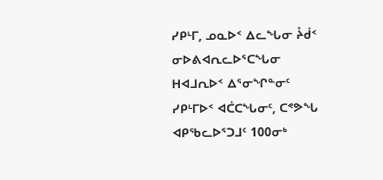ᓯᑭᒻᒥ, ᓄᓇᐅᑉ ᐃᓚᖓᓂ ᔧᑰᑉ ᓂᐅᕕᐊᕆᓚᐅᕐᑕᖓᓂ ᕼᐊᒧᕆᐅᑉ ᐃᕐᓂᖏᓐᓂᑦ ᓯᑭᒻᒥᐅᑉ ᐊᑖᑕᖓᓂᑦ, ᑕᕝᕗᖓ ᐊᑭᖃᓚᐅᕐᑐᒧᑦ 100ᓂᒃ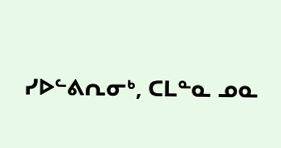ᓯᐅᓪᕕᕆᓂᒃ, ᑕᒪᓐᓇ ᓄᓇ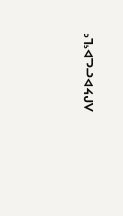ᐱᒋᔭᐅᓕᓚᐅᕐᒪᑦ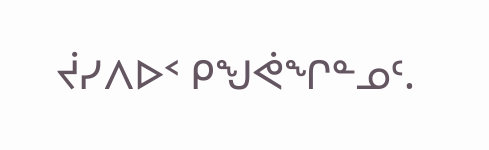ᔫᓯᐱᐅᑉ ᑭᖑᕚᖏᓐᓄᑦ.